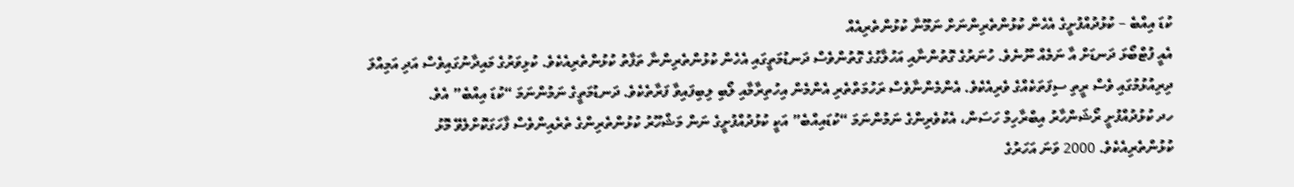ކުޑަ އިއްބެ – ކުޅުދުއްފުށީގެ އެހެން ކުޅުންތެރިންނަށް ނަމޫނާ ކުޅުންތެރިއެއް
އެއީ ފުޓްބޯޅަ ދަނޑަށް އާ ނަމެއް ނޫނެވެ. ހުނަރުގެ ގޮތުންނާއި އަހުލާގުގެ ގޮތުންވެސް ދަނޑުމަތީގައި އެހެން ކުޅުންތެރިންނާ ތަފާތު ކުޅުންތެރިއެކެވެ. ކުޅިވަރުގެ މައިދާނުގައިވެސް އަދި އަމިއްލަ ދިރިއުޅުމުގައި ވެސް ރީތި ސިފަތަކެއްގެ ވެރިއެކެވެ. އެންމެންނާވެސް ރަހުމަތްތެރި އެންމެން އިހުތިރާމާއި ލޯބި ލިބިފައިވާ ފަރާތެކެވެ. ދަނޑުމަތީގެ ނަމުންނަމަ “ކުޑަ އިއްބެ” އެވެ.
ހދ ކުޅުދުއްފުށީ ރޯޝަންހާރު އިބްރާހިމް ހަސަން، އެކުވެރިންގެ ނަމުންނަމަ “ކުޑައިއްބެ” އަކީ ކުޅުދުއްފުށީގެ ނަން މަޝްހޫރު ކުޅުންތެރިންގެ ތެރެއިންވެސް ފާހަގަކޮށްލެވޭ މޮޅު ކުޅުންތެރިއެކެވެ. 2000 ވަނަ އަހަރުގެ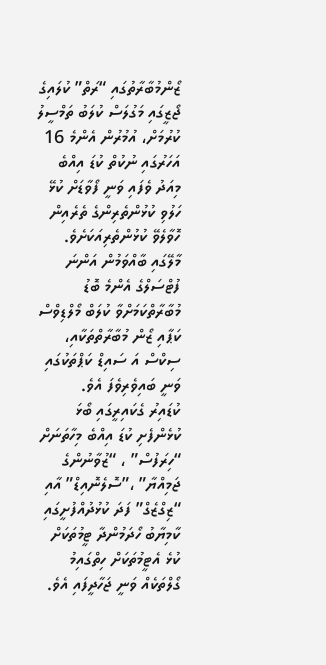ޒޯންމުބާރާތުގައި “ރަތް” ކުލައިގެ ޖޯޒީގައި މަގުލަސް ކުލަބު ތަމްސީލު ކުރުމަށް، އުމުރުން އެންމެ 16 އަހަރުގައި ނުކުތް ކުޑަ އިއްބެ މިއަދު ވެފައި ވަނީ ފޯވާޑަށް ކުޅޭ ހަލުވި ކުޅުންތެރިންގެ ތެރެއިން ހޮވާލެވޭ ކުޅުންތެރިއަކަށެވެ. މާލޭގައި ބާއްވަމުން އަންނަ ފުޓްސަލްގެ އެންމެ ބޮޑު މުބާރާތްކަމަށްވާ ކުލަބް މޯލްޑިވްސް ކަޕާއި ޒޯން މުބާރާތްތަކާއި، ސިކްސް އަ ސައިޑް ކަޕްތަކުގައި ވަނީ ބައިވެރިވެފަ އެވެ.
ކުޑައިރު ގެކައިރީގައި ބޯޅަ ކުޅެންފެށި ކުޑަ އިއްބެ މިހާތަނަށް “ހިރަފުސް” ، “ޒުވާނުންގެ ޖަމިއްޔާ” ،”ސޮލެނޮއިޑް” އާއި “ޒިގްޒެގް” ފަދަ ކުޅުދުއްފުށީގައި ކާމިޔާބު ހޯދަމުންދާ ޓީމުތަކަށް ކުޅެ އެޓީމުތަކަށް ހިތްގައިމު ގޯލްތަކެއް ވަނީ ޖަހާދީފައި އެވެ.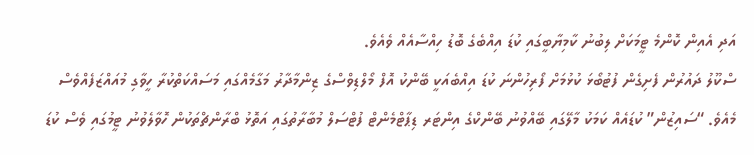އަދި އެއިން ކޮންމެ ޓީމަކަށް ލިބުނު ކާމިޔާބީގައި ކުޑަ އިއްބެގެ ބޮޑު ހިއްސާއެއް ވެއެވެ.
ސްކޫލު ދައުރުން ފެށިގެން ފުޓުބޯޅަ ކުޅުމަށް ފޯރިހުންނަ ކުޑަ އިއްބެއަކީ ބޭންކު އޮފް މޯލްޑިވްސްގެ ޒިންމާދާރު މަގާމެއްގައި މަސައްކަތްކުރާ ހީވާގި މުއައްޒަފެއްވެސް މެއެވެ. “ސައިޒުން” ކުޑައެއް ކަމަކު މާލޭގައި ބޭއްވުނު ބޭންކްގެ އިންޓަރ ޑިޕާޓްމެންޓް ފުޓްސަލް މުބާރާތުގައި އަތޮޅު ބްރާންޗްތަކުން ހޮވާލެވުނު ޓީމުގައި ވެސް ކުޑަ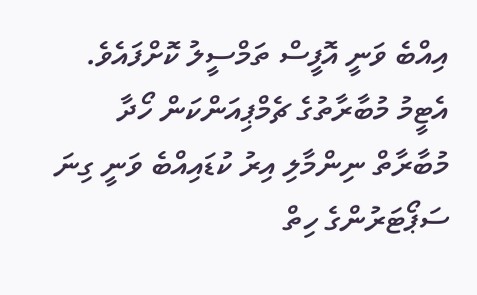އިއްބެ ވަނީ އޮފީސް ތަމްސީލު ކޮށްފައެވެ. އެޓީމު މުބާރާތުގެ ޗެމްޕިއަންކަން ހޯދާ މުބާރާތް ނިންމާލި އިރު ކުޑައިއްބެ ވަނީ ގިނަ ސަޕޯޓަރުންގެ ހިތް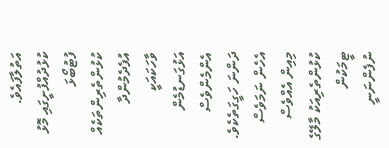އަތުލާފައެވެ.
ކުޅުދުއްފުށީގައި މޮޅު ފުޓުބޯޅަ ކުޅުންތެރިންތަކެއް އުފެދެމުންދާ ވާހަކައަކީ އަޅުގަނޑުމެން އެންމެންވެސް ދަންނަ ހަގީގަތެކެވެ. އެހެން ނަމަވެސް މިއިން އެއްވެސް ކުޅުންތެރިއަކު މާލޭގެ ޓީމަކުން ނުފެންނަނީ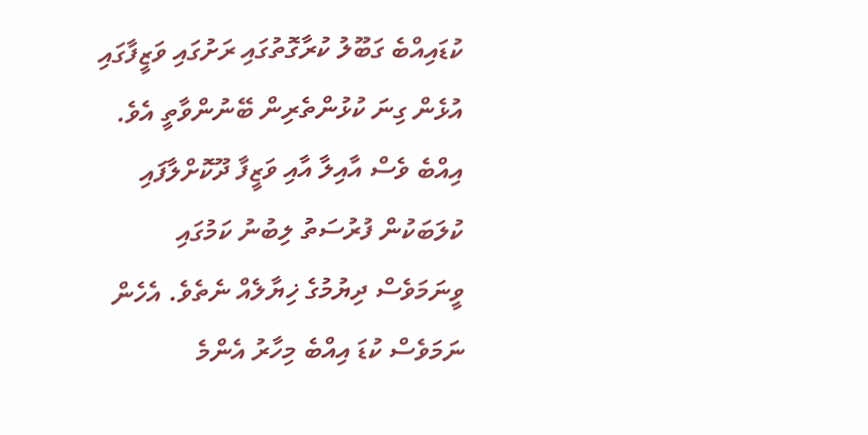ކުޑައިއްބެ ގަބޫލު ކުރާގޮތުގައި ރަށުގައި ވަޒީފާގައި އުޅެން ގިނަ ކުޅުންތެރިން ބޭނުންވާތީ އެވެ. އިއްބެ ވެސް އާއިލާ އާއި ވަޒީފާ ދޫކޮށްލާފައި ކުލަބަކުން ފުރުސަތު ލިބުނު ކަމުގައި ވީނަމަވެސް ދިޔުމުގެ ޚިޔާލެއް ނެތެވެ. އެހެން ނަމަވެސް ކުޑަ އިއްބެ މިހާރު އެންމެ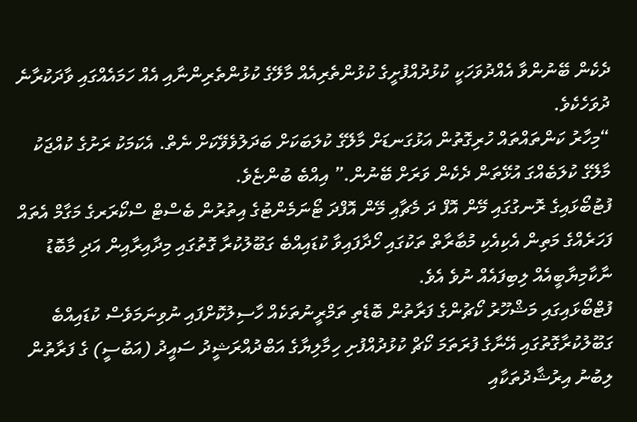ދެކެން ބޭނުންވާ އެއްދުވަހަކީ ކުޅުދުއްފުށީގެ ކުޅުންތެރިއެއް މާލޭގެ ކުޅުންތެރިންނާއި އެއް ހަމައެއްގައި ވާދަކުރާނެ ދުވަހެކެވެ.
“މިހާރު ކަންތައްތައް ހުރިގޮތުން އަޅުގަނޑަށް މާލޭގެ ކުލަބަކަށް ބަދަލުވެވޭކަށް ނެތް. އެކަމަކު ރަށުގެ ކުއްޖަކު މާލޭގެ ކުލަބެއްގަ އުޅޭތަން ދެކެން ވަރަށް ބޭނުން.” އިއްބެ ބުންޏެވެ.
ފުޓުބޯޅައިގެ ރޮނގުގައި މޭން އޮފް ދަ މެޗާއި މޭން އޮފްދަ ޓޯނަމެންޓުގެ އިތުރުން ބެސްޓް ސްކޯރަރގެ މަގާމް އެތައް ފަހަރެއްގެ މަތިން އެކިއެކި މުބާރާތް ތަކުގައި ހޯދާފައިވާ ކުޑައިއްބެ ގަބޫލުކުރާ ގޮތުގައި މިދާއިރާއިން އަދި މާބޮޑު ނާކާމިޔާބީއެއް ލިބިފައެއް ނުވެ އެވެ.
ފުޓްބޯޅައިގައި މަޝްހޫރު ކޯޗުންގެ ފަރާތުން ބޮޑެތި ތަމްރީނުތަކެއް ހާސިލުކޮށްފައި ނުވިނަމަވެސް ކުޑައިއްބެ ގަބޫލުކުރާގޮތުގައި އޭނާގެ ފުރަތަމަ ކޯޗް ކުޅުދުއްފުށި ހިމާލިޔާގެ އަބްދުއްރަޝީދު ސައީދު (އަބުސީ) ގެ ފަރާތުން ލިބުނު އިރުޝާދުތަކާއި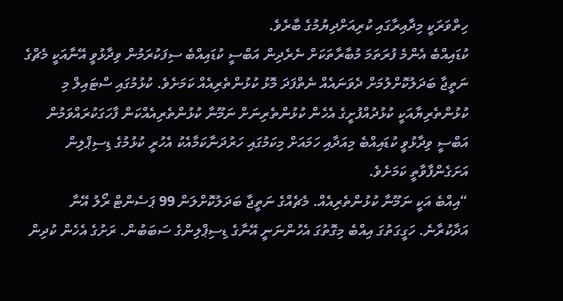ހިތްވަރަކީ މިދާއިރާގައި ކުރިއަށްދިޔުމުގެ ބާރެވެ.
ކުޑައިއްބެ އެންމެ ފުރަތަމަ މުބާރާތަކަށް ނެރެދިން އަބްސީ ކުޑައިއްބެ ސިފަކުރަމުން ވިދާޅުވީ އޭނާއަކީ މެޗްގެ ނަތީޖާ ބަދަލުކޮށްލުމަށް ދެވަނައެއް ނެތްފަދަ މޮޅު ކުޅުންތެރިއެއް ކަމަށެވެ. ކުޅުމުގައި ސްޓައިލް މި ކުޅުންތެރިޔާއަކީ ކުޅުދުއްފުށީގެ އެހެން ކުޅުންތެރިނަށް ނަމޫނާ ކުޅުންތެރިއެއްކަން ފާހަގަކުރައްވަމުން އަބްސީ ވިދާޅުވީ ކުޑައިއްބެ މިއަދާއި ހަމައަށް މިކަމުގައި ހަރުދަނާކަމާއެކު އެހުރީ ކުޅުމުގެ ޑިސިޕްލިން އަށަގެންފާވާތީ ކަމަށެވެ.
“އިއްބެ އަކީ ނަމޫނާ ކުޅުންތެރިއެއް. މެޗެއްގެ ނަތީޖާ ބަދަލުކޮށްލަން 99 ޕަސެންޓް ރޯލު އޭނާ އަދާކުރާނެ. ހަގީގަތުގަ އިއްބެ މިގޮތުގަ އެހުންނަނީ އޭނާގެ ޑިސިޕްލިންގެ ސަބަބުން. ރަށުގެ އެހެން ކުދިން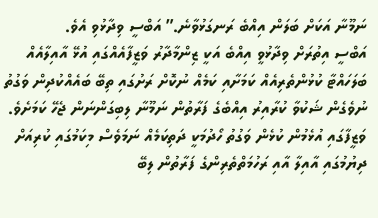ނަމޫނާ އަކަށް ބަލަން އިއްބެ ރަނގަޅުވާނެ.” އަބްސީ ވިދާޅުވި އެވެ.
އަބްސީ އިތުރަށް ވިދާޅުވީ އިއްބެ އަކީ ޒިންމާދާރު ވަޒީފާއެއްގައި އުޅޭ އާއިލާއެއް ބަލަހައްޓާ ކުޅުންތެރިއެއް ކަމަށާއި ކަމެއް ނުކޮށް ރަށުގައި ތިބޭ ބައެއްކުދިން ވަގުތު ނުވެގެން ޝަކުވާ ކުރާއިރު އިއްބެގެ ފަރާތުން ނަމޫނާ ލިބިގަންނަން ޖެހޭ ކަމަށެވެ.
ވަޒީފާގައި އުޅެމުން ކުޅެން ވަގުތު ހޯދުމަކީ ދަތިކަމެއް ނަމަވެސް މިކަމުގައި ކުރިއަށް ދިޔުމުގައި އާއިލާ އާއި ރަހުމަތްތެރިންގެ ފަރާތުން ލިބޭ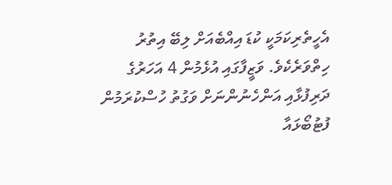އެހީތެރިކަމަކީ ކުޑަ އިއްބެއަށް ލިބޭ އިތުރު ހިތްވަރެކެވެ. ވަޒީފާގައި އުޅެމުން 4 އަހަރުގެ ދަރިފުޅާއި އަންހެނުންނަށް ވަގުތު ހުސްކުރަމުން ފުޓުބޯޅައާ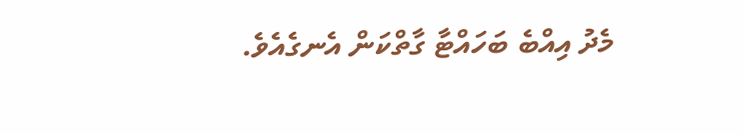މެދު އިއްބެ ބަހައްޓާ ގާތްކަން އެނގެއެވެ.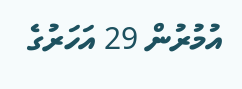އުމުރުން 29 އަހަރުގެ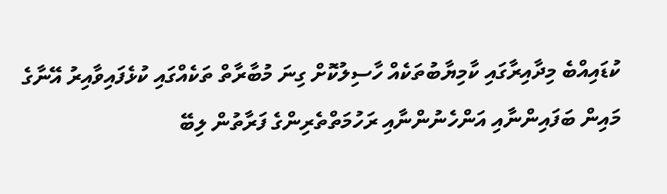ކުޑައިއްބެ މިދާއިރާގައި ކާމިޔާބުތަކެއް ހާސިލުކޮށް ގިނަ މުބާރާތް ތަކެއްގައި ކުޅެފައިވާއިރު އޭނާގެ މައިން ބަފައިންނާއި އަންހެނުންނާއި ރަހުމަތްތެރިންގެ ފަރާތުން ލިބޭ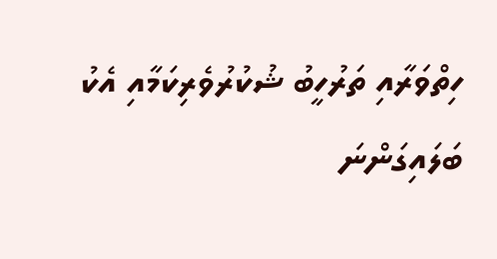ހިތްވަރާއި ތަރުހީބު ޝުކުރުވެރިކަމާއި އެކު ބަލައިގަންނަ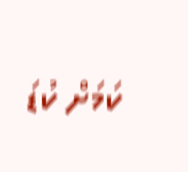ކަމަށް ކުޑަ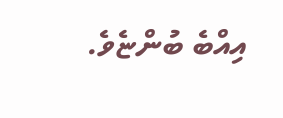އިއްބެ ބުންޏެވެ.